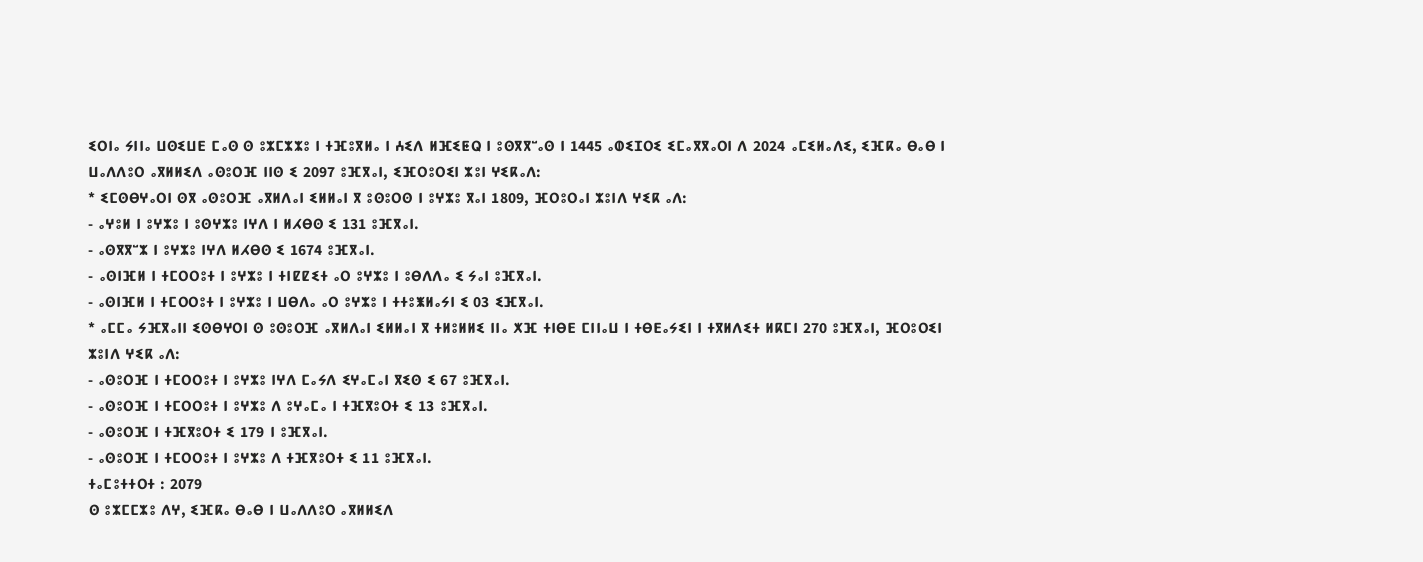ⵉⵔⵏⴰ ⵢⵏⵏⴰ ⵡⵙⵉⵡⴹ ⵎⴰⵙ ⵙ ⵓⵣⵎⵣⵣⵓ ⵏ ⵜⴼⵓⴳⵍⴰ ⵏ ⵄⵉⴷ ⵍⴼⵉⵟⵕ ⵏ ⵓⵙⴳⴳⵯⴰⵙ ⵏ 1445 ⴰⵀⵉⵊⵔⵉ ⵉⵎⴰⴳⴳⴰⵔⵏ ⴷ 2024 ⴰⵎⵉⵍⴰⴷⵉ, ⵉⴼⴽⴰ ⴱⴰⴱ ⵏ ⵡⴰⴷⴷⵓⵔ ⴰⴳⵍⵍⵉⴷ ⴰⵙⵓⵔⴼ ⵏⵏⵙ ⵉ 2097 ⵓⴼⴳⴰⵏ, ⵉⴼⵔⵓⵔⵉⵏ ⵣⵓⵏ ⵖⵉⴽⴰⴷ:
* ⵉⵎⵙⴱⵖⴰⵔⵏ ⵙⴳ ⴰⵙⵓⵔⴼ ⴰⴳⵍⴷⴰⵏ ⵉⵍⵍⴰⵏ ⴳ ⵓⵙⵓⵔⵙ ⵏ ⵓⵖⵣⵓ ⴳⴰⵏ 1809, ⴼⵔⵓⵔⴰⵏ ⵣⵓⵏⴷ ⵖⵉⴽ ⴰⴷ:
- ⴰⵖⵓⵍ ⵏ ⵓⵖⵣⵓ ⵏ ⵓⵙⵖⵣⵓ ⵏⵖⴷ ⵏ ⵍⵃⴱⵙ ⵉ 131 ⵓⴼⴳⴰⵏ.
- ⴰⵙⴳⴳⵯⵣ ⵏ ⵓⵖⵣⵓ ⵏⵖⴷ ⵍⵃⴱⵙ ⵉ 1674 ⵓⴼⴳⴰⵏ.
- ⴰⵙⵏⴼⵍ ⵏ ⵜⵎⵔⵔⵓⵜ ⵏ ⵓⵖⵣⵓ ⵏ ⵜⵏⵇⵇⵉⵜ ⴰⵔ ⵓⵖⵣⵓ ⵏ ⵓⴱⴷⴷⴰ ⵉ ⵢⴰⵏ ⵓⴼⴳⴰⵏ.
- ⴰⵙⵏⴼⵍ ⵏ ⵜⵎⵔⵔⵓⵜ ⵏ ⵓⵖⵣⵓ ⵏ ⵡⴱⴷⴰ ⴰⵔ ⵓⵖⵣⵓ ⵏ ⵜⵜⵓⵥⵍⴰⵢⵏ ⵉ 03 ⵉⴼⴳⴰⵏ.
* ⴰⵎⵎⴰ ⵢⴼⴳⴰⵏⵏ ⵉⵙⴱⵖⵔⵏ ⵙ ⵓⵙⵓⵔⴼ ⴰⴳⵍⴷⴰⵏ ⵉⵍⵍⴰⵏ ⴳ ⵜⵍⵓⵍⵍⵉ ⵏⵏⴰ ⵅⴼ ⵜⵏⴱⴹ ⵎⵏⵏⴰⵡ ⵏ ⵜⴱⴹⴰⵢⵉⵏ ⵏ ⵜⴳⵍⴷⵉⵜ ⵍⴽⵎⵏ 270 ⵓⴼⴳⴰⵏ, ⴼⵔⵓⵔⵉⵏ ⵣⵓⵏⴷ ⵖⵉⴽ ⴰⴷ:
- ⴰⵙⵓⵔⴼ ⵏ ⵜⵎⵔⵔⵓⵜ ⵏ ⵓⵖⵣⵓ ⵏⵖⴷ ⵎⴰⵢⴷ ⵉⵖⴰⵎⴰⵏ ⴳⵉⵙ ⵉ 67 ⵓⴼⴳⴰⵏ.
- ⴰⵙⵓⵔⴼ ⵏ ⵜⵎⵔⵔⵓⵜ ⵏ ⵓⵖⵣⵓ ⴷ ⵓⵖⴰⵎⴰ ⵏ ⵜⴼⴳⵓⵔⵜ ⵉ 13 ⵓⴼⴳⴰⵏ.
- ⴰⵙⵓⵔⴼ ⵏ ⵜⴼⴳⵓⵔⵜ ⵉ 179 ⵏ ⵓⴼⴳⴰⵏ.
- ⴰⵙⵓⵔⴼ ⵏ ⵜⵎⵔⵔⵓⵜ ⵏ ⵓⵖⵣⵓ ⴷ ⵜⴼⴳⵓⵔⵜ ⵉ 11 ⵓⴼⴳⴰⵏ.
ⵜⴰⵎⵓⵜⵜⵔⵜ : 2079
ⵙ ⵓⵣⵎⵎⵣⵓ ⴷⵖ, ⵉⴼⴽⴰ ⴱⴰⴱ ⵏ ⵡⴰⴷⴷⵓⵔ ⴰⴳⵍⵍⵉⴷ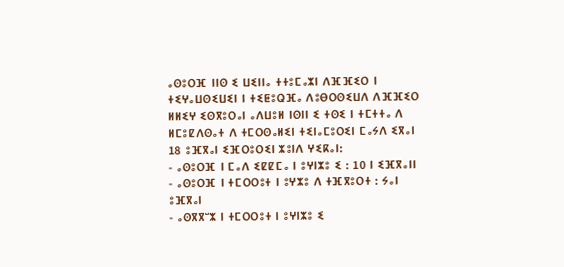ⴰⵙⵓⵔⴼ ⵏⵏⵙ ⵉ ⵡⵉⵏⵏⴰ ⵜⵜⵓⵎⴰⵣⵏ ⴷⴼⴼⵉⵔ ⵏ ⵜⵉⵖⴰⵡⵙⵉⵡⵉⵏ ⵏ ⵜⵉⵟⵓⵕⴼⴰ ⴷⵓⴱⵔⵙⵉⵡⴷ ⴷⴼⴼⵉⵔ ⵍⵍⵉⵖ ⵉⵙⴳⵓⵔⴰⵏ ⴰⴷⵡⵓⵍ ⵏⵙⵏⵏ ⵉ ⵜⵙⵉ ⵏ ⵜⵎⵜⵜⴰ ⴷ ⵍⵎⵓⵇⴷⵙⴰⵜ ⴷ ⵜⵎⵔⵙⴰⵍⵉⵏ ⵜⵉⵏⴰⵎⵓⵔⵉⵏ ⵎⴰⵢⴷ ⵉⴳⴰⵏ 18 ⵓⴼⴳⴰⵏ ⵉⴼⵔⵓⵔⵉⵏ ⵣⵓⵏⴷ ⵖⵉⴽⴰⵏ:
- ⴰⵙⵓⵔⴼ ⵏ ⵎⴰⴷ ⵉⵇⵇⵎⴰ ⵏ ⵓⵖⵏⵣⵓ ⵉ : 10 ⵏ ⵉⴼⴳⴰⵏⵏ
- ⴰⵙⵓⵔⴼ ⵏ ⵜⵎⵔⵔⵓⵜ ⵏ ⵓⵖⵣⵓ ⴷ ⵜⴼⴳⵓⵔⵜ : ⵢⴰⵏ ⵓⴼⴳⴰⵏ
- ⴰⵙⴳⴳⵯⵣ ⵏ ⵜⵎⵔⵔⵓⵜ ⵏ ⵓⵖⵏⵣⵓ ⵉ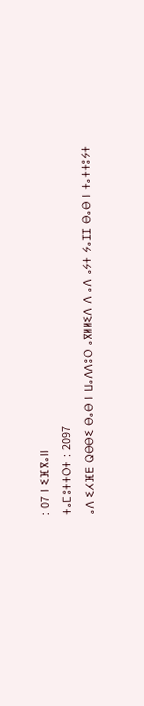: 07 ⵏ ⵉⴼⴳⴰⵏⵏ
ⵜⴰⵎⵓⵜⵜⵔⵜ : 2097
ⴰⴷ ⵉⵃⴼⴹ ⵕⴱⴱⵉ ⴱⴰⴱ ⵏ ⵡⴰⴷⴷⵓⵔ ⴰⴳⵍⵍⵉⴷ ⴷ ⴰⴷ ⴰⵢⵜ ⵢⴰⵊⵊ ⴱⴰⴱ ⵏ ⵜⴰⵜⵜⵓⵢⵜ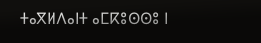ⵜⴰⴳⵍⴷⴰⵏⵜ ⴰⵎⴽⵓⵙⵙⵓ ⵏ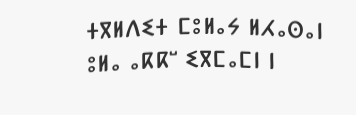ⵜⴳⵍⴷⵉⵜ ⵎⵓⵍⴰⵢ ⵍⵃⴰⵙⴰⵏ ⵓⵍⴰ ⴰⴽⴽⵯ ⵉⴳⵎⴰⵎⵏ ⵏ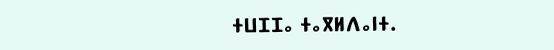ⵜⵡⵊⵊⴰ ⵜⴰⴳⵍⴷⴰⵏⵜ.